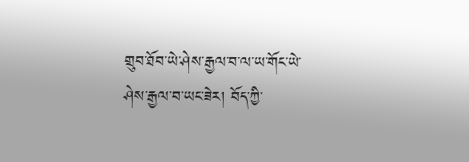གྲུབ་ཐོབ་ཡེ་ཤེས་རྒྱལ་བ་ལ་ཡ་གོང་ཡེ་ཤེས་རྒྱལ་བ་ཡང་ཟེར། བོད་ཀྱི་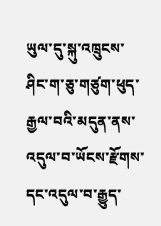ཡུལ་དུ་སྐུ་འཁྲུངས་ཤིང་ག་ཅུ་གཙུག་ཕུད་རྒྱལ་བའི་མདུན་ནས་འདུལ་བ་ཡོངས་རྫོགས་དང་འདུལ་བ་རྒྱུད་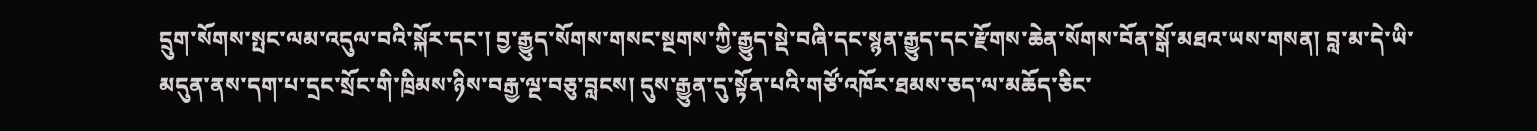དྲུག་སོགས་སྤང་ལམ་འདུལ་བའི་སྐོར་དང་། བྱ་རྒྱུད་སོགས་གསང་སྔགས་ཀྱི་རྒྱུད་སྡེ་བཞི་དང་སྙན་རྒྱུད་དང་རྫོགས་ཆེན་སོགས་བོན་སྒོ་མཐའ་ཡས་གསན། བླ་མ་དེ་ཡི་མདུན་ནས་དག་པ་དྲང་སྲོང་གི་ཁྲིམས་ཉིས་བརྒྱ་ལྔ་བཅུ་བླངས། དུས་རྒྱུན་དུ་སྟོན་པའི་གཙོ་འཁོར་ཐམས་ཅད་ལ་མཆོད་ཅིང་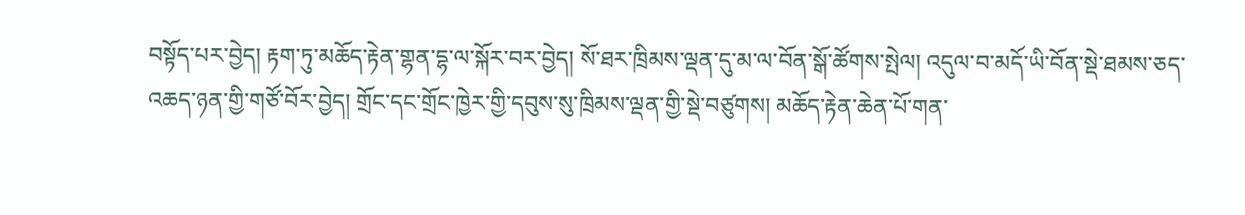བསྟོད་པར་བྱེད། རྟག་ཏུ་མཆོད་རྟེན་གྷན་དྷ་ལ་སྐོར་བར་བྱེད། སོ་ཐར་ཁྲིམས་ལྡན་དུ་མ་ལ་བོན་སྒོ་ཚོགས་སྤེལ། འདུལ་བ་མདོ་ཡི་བོན་སྡེ་ཐམས་ཅད་འཆད་ཉན་གྱི་གཙོ་བོར་བྱེད། གྲོང་དང་གྲོང་ཁྱེར་གྱི་དབུས་སུ་ཁྲིམས་ལྡན་གྱི་སྡེ་བཙུགས། མཆོད་རྟེན་ཆེན་པོ་གན་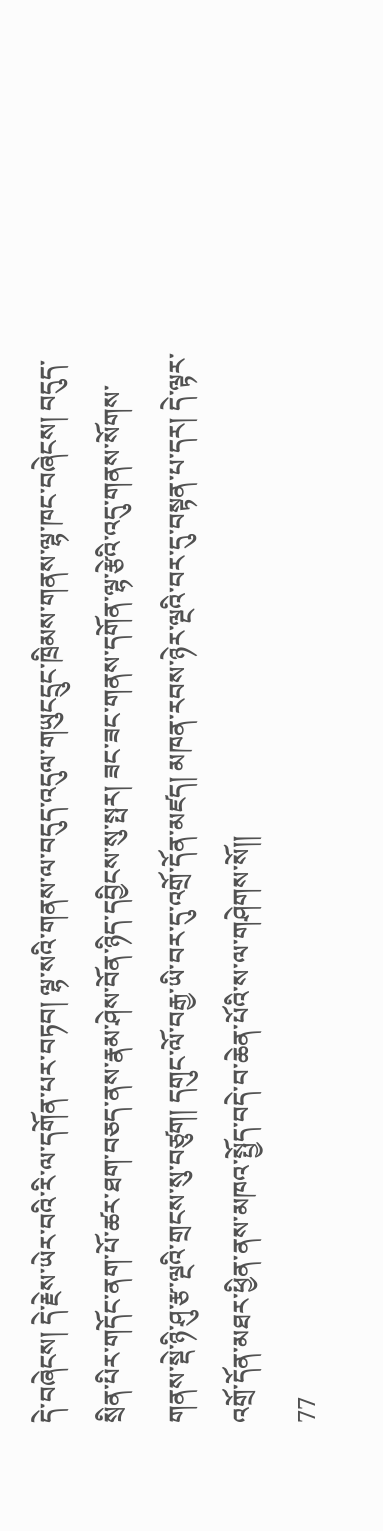དེ་བཞེངས། དེ་རྗེས་ཡེར་བའི་རི་ལ་དགོན་པར་བཏབ། ལྷ་སའི་གནས་ལ་བདུད་འདུལ་གཡུངདྲུང་ཁྲིམས་གནས་ལྷ་ཁང་བཞེངས། བདུད་སྲིན་པིར་གདོང་ནག་པོ་ཚར་ཐག་བཅད་ནས་རྣམ་ཤེས་བོན་ཉིད་དབྱིངས་སུ་སྤར། ཟང་ཟང་གནས་དགོན་ལྷ་རྩེའི་འདུ་གནས་སོགས་གནས་སྡེ་ཉི་ཤུ་རྩ་ལྔའི་གྲངས་སུ་བཙུག། དགུང་ལོ་བརྒྱ་ཡི་བར་དུ་འགྲོ་དོན་མཛད། མཁན་རབས་ཉེར་ལྔའི་བར་དུ་བསྟན་པ་དར། དེ་ལྟར་འགྲོ་དོན་མཐར་ཕྱིན་ནས་མཁའ་སྤྱོད་བདེ་བ་ཆེན་པོའི་ས་ལ་གཤེགས་སོ།།
77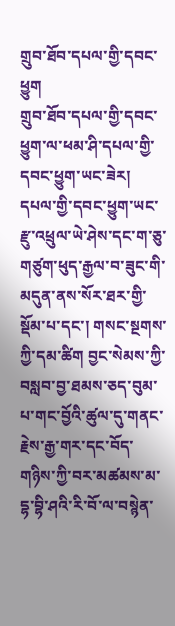གྲུབ་ཐོབ་དཔལ་གྱི་དབང་ཕྱུག
གྲུབ་ཐོབ་དཔལ་གྱི་དབང་ཕྱུག་ལ་ཕམ་ཤི་དཔལ་གྱི་དབང་ཕྱུག་ཡང་ཟེར། དཔལ་གྱི་དབང་ཕྱུག་ཡང་རྫུ་འཕྲུལ་ཡེ་ཤེས་དང་ག་ཅུ་གཙུག་ཕུད་རྒྱལ་བ་ཟུང་གི་མདུན་ནས་སོར་ཐར་གྱི་སྡོམ་པ་དང་། གསང་སྔགས་ཀྱི་དམ་ཚིག བྱང་སེམས་ཀྱི་བསླབ་བྱ་ཐམས་ཅད་བུམ་པ་གང་བྱོའི་ཚུལ་དུ་གནང་རྗེས་རྒྱ་གར་དང་བོད་གཉིས་ཀྱི་བར་མཚམས་མ་དྷ་བྷི་ཤའི་རི་བོ་ལ་བསྙེན་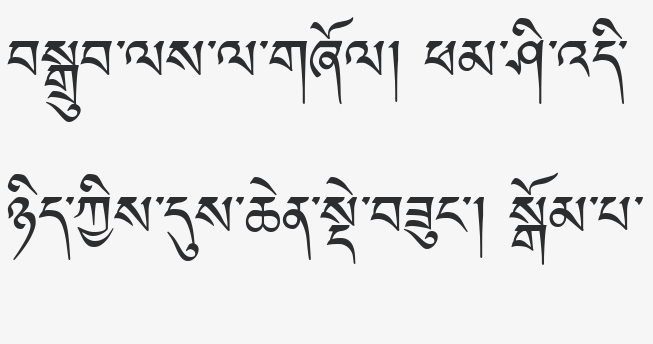བསྒྲུབ་ལས་ལ་གཞོལ། ཕམ་ཤི་འདི་ཉིད་ཀྱིས་དུས་ཆེན་སྡེ་བཟུང་། སྒོམ་པ་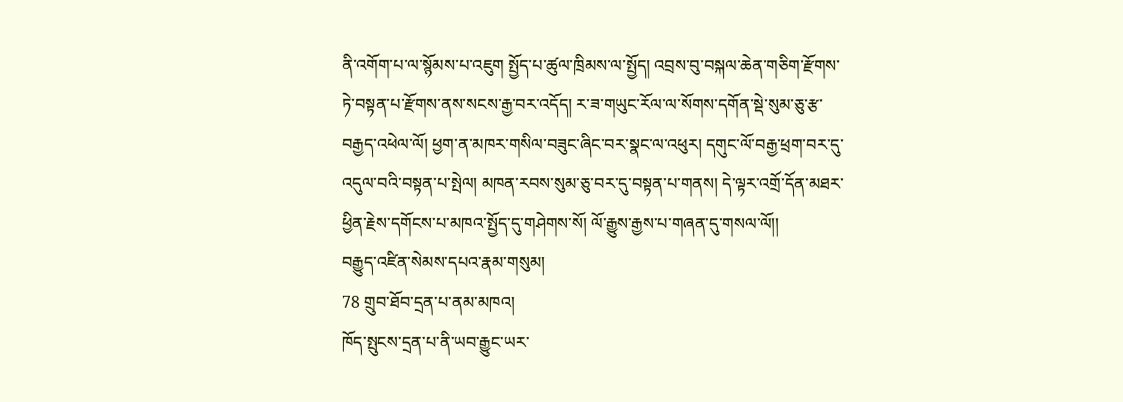ནི་འགོག་པ་ལ་སྙོམས་པ་འཇུག སྤྱོད་པ་ཚུལ་ཁྲིམས་ལ་སྤྱོད། འབྲས་བུ་བསྐལ་ཆེན་གཅིག་རྫོགས་ཏེ་བསྟན་པ་རྫོགས་ནས་སངས་རྒྱ་བར་འདོད། ར་ཟ་གཡུང་རོལ་ལ་སོགས་དགོན་སྡེ་སུམ་ཅུ་རྩ་བརྒྱད་འཕེལ་ལོ། ཕྱག་ན་མཁར་གསིལ་བཟུང་ཞིང་བར་སྣང་ལ་འཕུར། དགུང་ལོ་བརྒྱ་ཕྲག་བར་དུ་འདུལ་བའི་བསྟན་པ་སྤེལ། མཁན་རབས་སུམ་ཅུ་བར་དུ་བསྟན་པ་གནས། དེ་ལྟར་འགྲོ་དོན་མཐར་ཕྱིན་རྗེས་དགོངས་པ་མཁའ་སྤྱོད་དུ་གཤེགས་སོ། ལོ་རྒྱུས་རྒྱས་པ་གཞན་དུ་གསལ་ལོ།།
བརྒྱུད་འཛིན་སེམས་དཔའ་རྣམ་གསུམ།
78 གྲུབ་ཐོབ་དྲན་པ་ནམ་མཁའ།
ཁོད་སྤུངས་དྲན་པ་ནི་ཡབ་རྒྱུང་ཡར་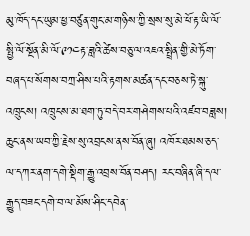མུ་ཁོད་དང་ཡུམ་ཕྱ་བཙུན་གུང་མ་གཉིས་ཀྱི་སྲས་སུ་མེ་ཕོ་རྟ་ཡི་ལོ་སྤྱི་ལོ་སྔོན་མི་ལོ་༩༡༤རྟ་ཟླའི་ཚེས་བཅུ་ལ་འཇའ་སྤྲིན་གྱི་མེ་ཏོག་བཞད་པ་སོགས་བཀྲ་ཤིས་པའི་རྟགས་མཚན་དང་བཅས་ཏེ་སྐུ་འཁྲུངས། འཁྲུངས་མ་ཐག་ཏུ་བདེ་བར་གཤེགས་པའི་འཛབ་བཟླས། ཆུང་ནས་ཡབ་ཀྱི་རྗེས་སུ་འབྲངས་ནས་བོན་ཞུ། འཁོར་ཐམས་ཅད་ལ་དཀར་ནག་དགེ་སྡིག་རྒྱུ་འབྲས་བོན་བཤད། རང་བཞིན་ཞི་དལ་རྒྱུད་བཟང་དགེ་བ་ལ་མོས་ཤིང་དབེན་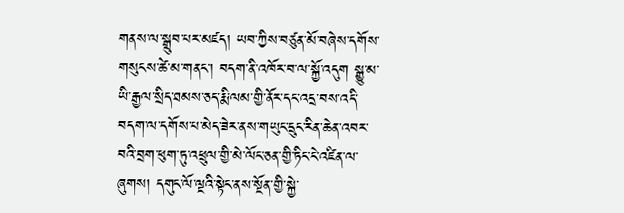གནས་ལ་སྒྲུབ་པར་མཛད། ཡབ་ཀྱིས་བཙུན་མོ་བཞེས་དགོས་གསུངས་ཚེ་མ་གནང་། བདག་ནི་འཁོར་བ་ལ་སྐྱོ་འདུག སྒྱུ་མ་ཡི་རྒྱལ་སྲིད་ཐམས་ཅད་རྨི་ལམ་གྱི་ནོར་དང་འདྲ་བས་འདི་བདག་ལ་དགོས་པ་མེད་ཟེར་ནས་གཡུང་དྲུང་རིན་ཆེན་འབར་བའི་བྲག་ཕུག་ཏུ་འཕྲུལ་གྱི་མེ་ལོང་ཅན་གྱི་ཏིང་ངེ་འཛིན་ལ་ཞུགས། དགུང་ལོ་ལྔའི་སྟེང་ནས་སྔོན་གྱི་སྐྱེ་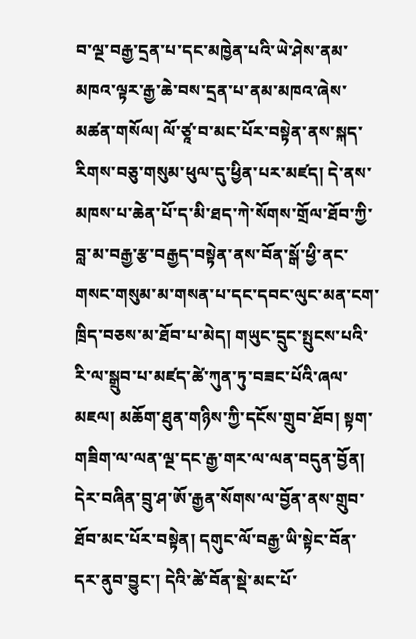བ་ལྔ་བརྒྱ་དྲན་པ་དང་མཁྱེན་པའི་ཡེ་ཤེས་ནམ་མཁའ་ལྟར་རྒྱ་ཆེ་བས་དྲན་པ་ནམ་མཁའ་ཞེས་མཚན་གསོལ། ལོ་ཙཱ་བ་མང་པོར་བསྟེན་ནས་སྐད་རིགས་བཅུ་གསུམ་ཕུལ་དུ་ཕྱིན་པར་མཛད། དེ་ནས་མཁས་པ་ཆེན་པོ་ད་མི་ཐད་ཀེ་སོགས་གྲོལ་ཐོབ་ཀྱི་བླ་མ་བརྒྱ་རྩ་བརྒྱད་བསྟེན་ནས་བོན་སྒོ་ཕྱི་ནང་གསང་གསུམ་མ་གསན་པ་དང་དབང་ལུང་མན་ངག་ཁྲིད་བཅས་མ་ཐོབ་པ་མེད། གཡུང་དྲུང་སྤུངས་པའི་རི་ལ་སྒྲུབ་པ་མཛད་ཚེ་ཀུན་ཏུ་བཟང་པོའི་ཞལ་མཇལ། མཆོག་ཐུན་གཉིས་ཀྱི་དངོས་གྲུབ་ཐོབ། སྟག་གཟིག་ལ་ལན་ལྔ་དང་རྒྱ་གར་ལ་ལན་བདུན་བྱོན། དེར་བཞིན་བྲུ་ཤ་ཨོ་རྒྱན་སོགས་ལ་བྱོན་ནས་གྲུབ་ཐོབ་མང་པོར་བསྟེན། དགུང་ལོ་བརྒྱ་ཡི་སྟེང་བོན་དར་ནུབ་བྱུང་། དེའི་ཚེ་བོན་སྡེ་མང་པོ་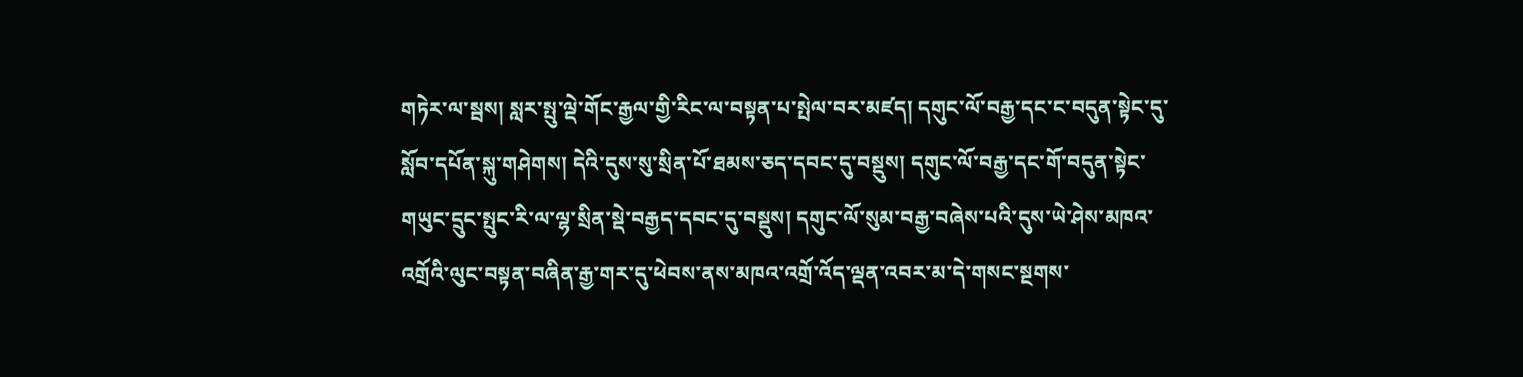གཏེར་ལ་སྦས། སླར་སྤུ་ལྡེ་གོང་རྒྱལ་གྱི་རིང་ལ་བསྟན་པ་སྤེལ་བར་མཛད། དགུང་ལོ་བརྒྱ་དང་ང་བདུན་སྟེང་དུ་སློབ་དཔོན་སྐུ་གཤེགས། དེའི་དུས་སུ་སྲིན་པོ་ཐམས་ཅད་དབང་དུ་བསྡུས། དགུང་ལོ་བརྒྱ་དང་གོ་བདུན་སྟེང་གཡུང་དྲུང་སྤུང་རི་ལ་ལྷ་སྲིན་སྡེ་བརྒྱད་དབང་དུ་བསྡུས། དགུང་ལོ་སུམ་བརྒྱ་བཞེས་པའི་དུས་ཡེ་ཤེས་མཁའ་འགྲོའི་ལུང་བསྟན་བཞིན་རྒྱ་གར་དུ་ཕེབས་ནས་མཁའ་འགྲོ་འོད་ལྡན་འབར་མ་དེ་གསང་སྔགས་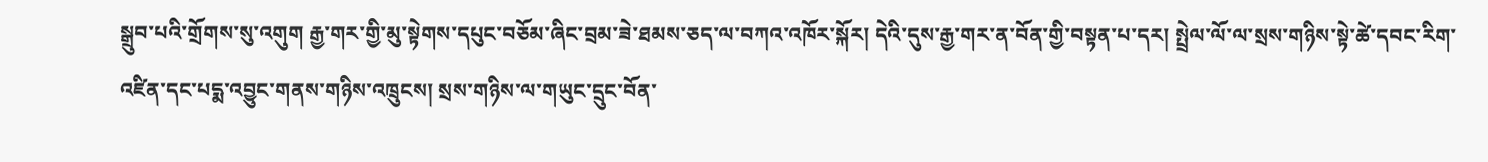སྒྲུབ་པའི་གྲོགས་སུ་འགུག རྒྱ་གར་གྱི་མུ་སྟེགས་དཔུང་བཅོམ་ཞིང་བྲམ་ཟེ་ཐམས་ཅད་ལ་བཀའ་འཁོར་སྐོར། དེའི་དུས་རྒྱ་གར་ན་བོན་གྱི་བསྟན་པ་དར། སྤྲེལ་ལོ་ལ་སྲས་གཉིས་སྟེ་ཚེ་དབང་རིག་འཛིན་དང་པདྨ་འབྱུང་གནས་གཉིས་འཁྲུངས། སྲས་གཉིས་ལ་གཡུང་དྲུང་བོན་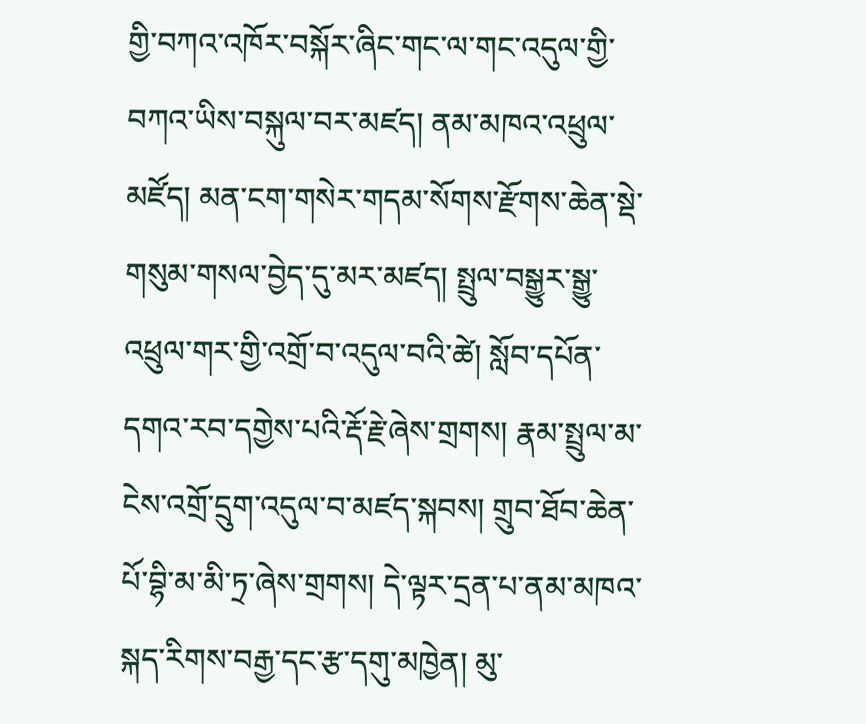གྱི་བཀའ་འཁོར་བསྐོར་ཞིང་གང་ལ་གང་འདུལ་གྱི་བཀའ་ཡིས་བསྐུལ་བར་མཛད། ནམ་མཁའ་འཕྲུལ་མཛོད། མན་ངག་གསེར་གདམ་སོགས་རྫོགས་ཆེན་སྡེ་གསུམ་གསལ་བྱེད་དུ་མར་མཛད། སྤྲུལ་བསྒྱུར་སྒྱུ་འཕྲུལ་གར་གྱི་འགྲོ་བ་འདུལ་བའི་ཚེ། སློབ་དཔོན་དགའ་རབ་དགྱེས་པའི་རྡོ་རྗེ་ཞེས་གྲགས། རྣམ་སྤྲུལ་མ་ངེས་འགྲོ་དྲུག་འདུལ་བ་མཛད་སྐབས། གྲུབ་ཐོབ་ཆེན་པོ་བྷི་མ་མི་ཏྲ་ཞེས་གྲགས། དེ་ལྟར་དྲན་པ་ནམ་མཁའ་སྐད་རིགས་བརྒྱ་དང་རྩ་དགུ་མཁྱེན། མུ་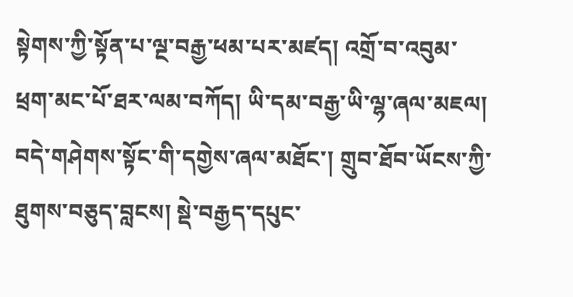སྟེགས་ཀྱི་སྟོན་པ་ལྔ་བརྒྱ་ཕམ་པར་མཛད། འགྲོ་བ་འབུམ་ཕྲག་མང་པོ་ཐར་ལམ་བཀོད། ཡི་དམ་བརྒྱ་ཡི་ལྷ་ཞལ་མཇལ། བདེ་གཤེགས་སྟོང་གི་དགྱེས་ཞལ་མཐོང་། གྲུབ་ཐོབ་ཡོངས་ཀྱི་ཐུགས་བཅུད་བླངས། སྡེ་བརྒྱད་དཔུང་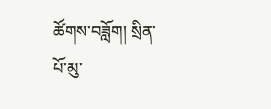ཚོགས་བཟློག། སྲིན་པོ་མུ་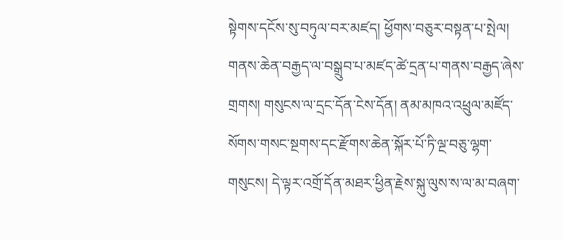སྟེགས་དངོས་སུ་བཏུལ་བར་མཛད། ཕྱོགས་བཅུར་བསྟན་པ་སྤེལ། གནས་ཆེན་བརྒྱད་ལ་བསྒྲུབ་པ་མཛད་ཚེ་དྲན་པ་གནས་བརྒྱད་ཞེས་གྲགས། གསུངས་ལ་དྲང་དོན་ངེས་དོན། ནམ་མཁའ་འཕྲུལ་མཛོད་སོགས་གསང་སྔགས་དང་རྫོགས་ཆེན་སྐོར་པོ་ཏི་ལྔ་བཅུ་ལྷག་གསུངས། དེ་ལྟར་འགྲོ་དོན་མཐར་ཕྱིན་རྗེས་སྐུ་ལུས་ས་ལ་མ་བཞག་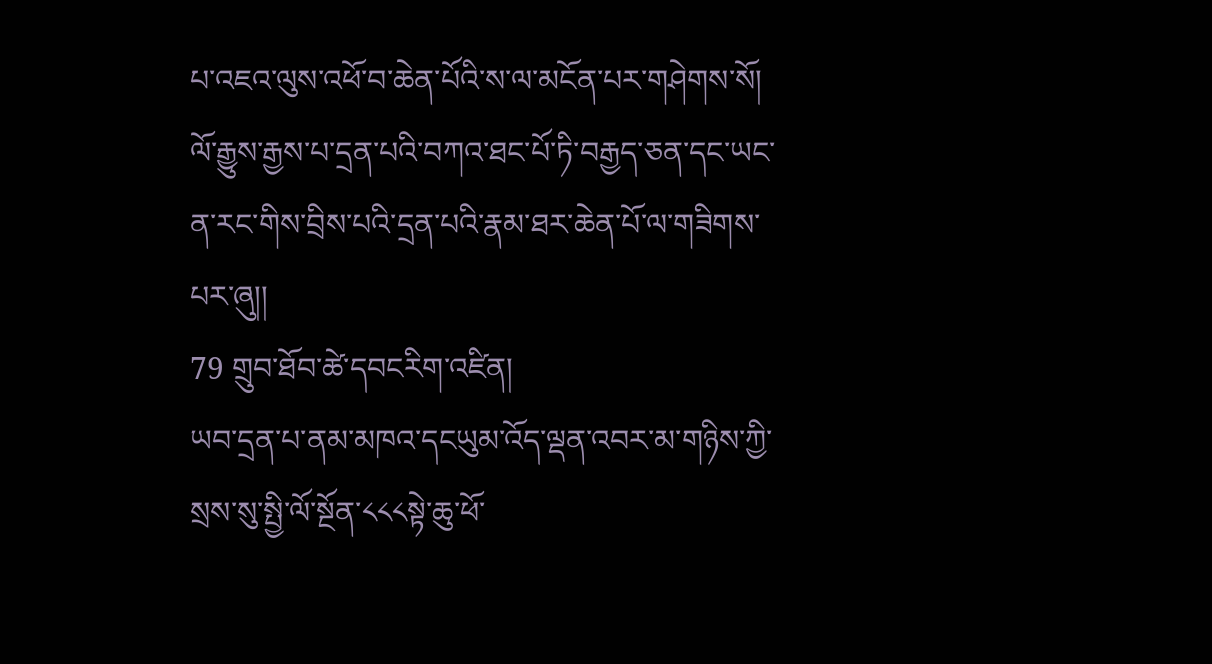པ་འཇའ་ལུས་འཕོ་བ་ཆེན་པོའི་ས་ལ་མངོན་པར་གཤེགས་སོ། ལོ་རྒྱུས་རྒྱས་པ་དྲན་པའི་བཀའ་ཐང་པོ་ཏི་བརྒྱད་ཅན་དང་ཡང་ན་རང་གིས་བྲིས་པའི་དྲན་པའི་རྣམ་ཐར་ཆེན་པོ་ལ་གཟིགས་པར་ཞུ།།
79 གྲུབ་ཐོབ་ཚེ་དབངརིག་འཛིན།
ཡབ་དྲན་པ་ནམ་མཁའ་དངཡུམ་འོད་ལྡན་འབར་མ་གཉིས་ཀྱི་སྲས་སུ་སྤྱི་ལོ་སྔོན་༨༨༨སྟེ་ཆུ་ཕོ་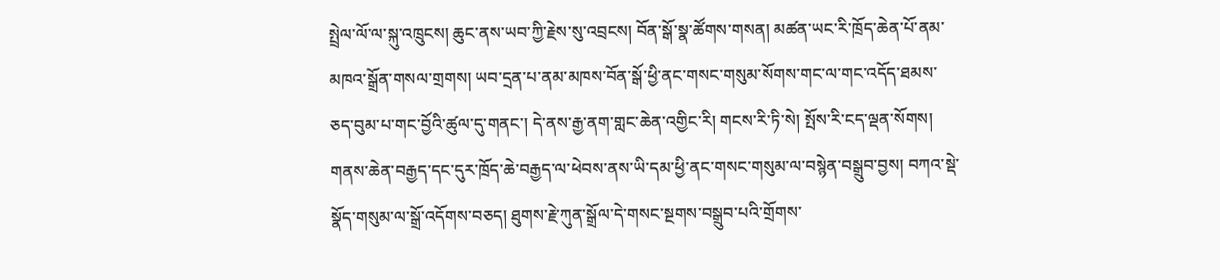སྤྲེལ་ལོ་ལ་སྐུ་འཁྲུངས། ཆུང་ནས་ཡབ་ཀྱི་རྗེས་སུ་འབྲངས། བོན་སྒོ་སྣ་ཚོགས་གསན། མཚན་ཡང་རི་ཁྲོད་ཆེན་པོ་ནམ་མཁའ་སྒྲོན་གསལ་གྲགས། ཡབ་དྲན་པ་ནམ་མཁས་བོན་སྒོ་ཕྱི་ནང་གསང་གསུམ་སོགས་གང་ལ་གང་འདོད་ཐམས་ཅད་བུམ་པ་གང་བྱོའི་ཚུལ་དུ་གནང་། དེ་ནས་རྒྱ་ནག་གླང་ཆེན་འགྱིང་རི། གངས་རི་ཏི་སེ། སྤོས་རི་ངད་ལྡན་སོགས། གནས་ཆེན་བརྒྱད་དང་དུར་ཁྲོད་ཆེ་བརྒྱད་ལ་ཕེབས་ནས་ཡི་དམ་ཕྱི་ནང་གསང་གསུམ་ལ་བསྙེན་བསྒྲུབ་བྱས། བཀའ་སྡེ་སྣོད་གསུམ་ལ་སྒྲོ་འདོགས་བཅད། ཐུགས་རྗེ་ཀུན་སྒྲོལ་དེ་གསང་སྔགས་བསྒྲུབ་པའི་གྲོགས་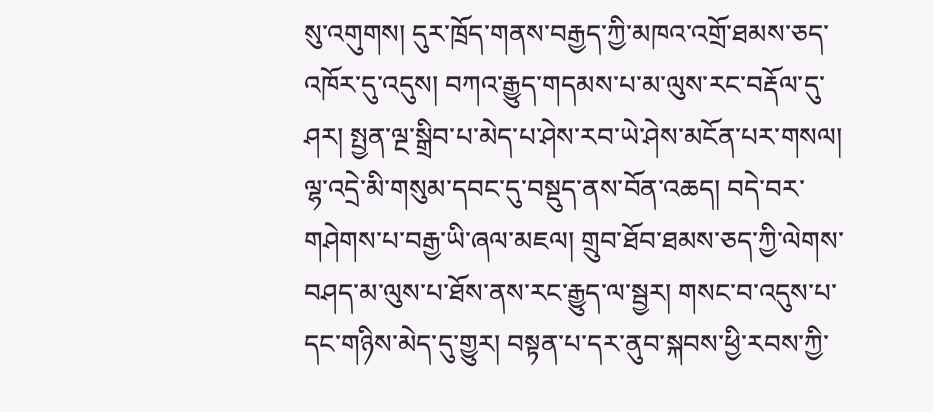སུ་འགུགས། དུར་ཁྲོད་གནས་བརྒྱད་ཀྱི་མཁའ་འགྲོ་ཐམས་ཅད་འཁོར་དུ་འདུས། བཀའ་རྒྱུད་གདམས་པ་མ་ལུས་རང་བརྡོལ་དུ་ཤར། སྤྱན་ལྔ་སྒྲིབ་པ་མེད་པ་ཤེས་རབ་ཡེ་ཤེས་མངོན་པར་གསལ། ལྷ་འདྲེ་མི་གསུམ་དབང་དུ་བསྡུད་ནས་བོན་འཆད། བདེ་བར་གཤེགས་པ་བརྒྱ་ཡི་ཞལ་མཇལ། གྲུབ་ཐོབ་ཐམས་ཅད་ཀྱི་ལེགས་བཤད་མ་ལུས་པ་ཐོས་ནས་རང་རྒྱུད་ལ་སྦྱར། གསང་བ་འདུས་པ་དང་གཉིས་མེད་དུ་གྱུར། བསྟན་པ་དར་ནུབ་སྐབས་ཕྱི་རབས་ཀྱི་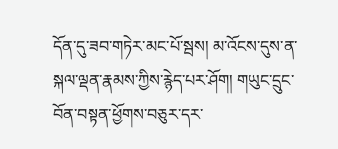དོན་དུ་ཟབ་གཏེར་མང་པོ་སྦས། མ་འོངས་དུས་ན་སྐལ་ལྡན་རྣམས་ཀྱིས་རྙེད་པར་ཤོག། གཡུང་དྲུང་བོན་བསྟན་ཕྱོགས་བཅུར་དར་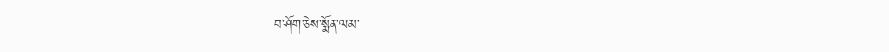བ་ཤོག་ཅེས་སྨོན་ལམ་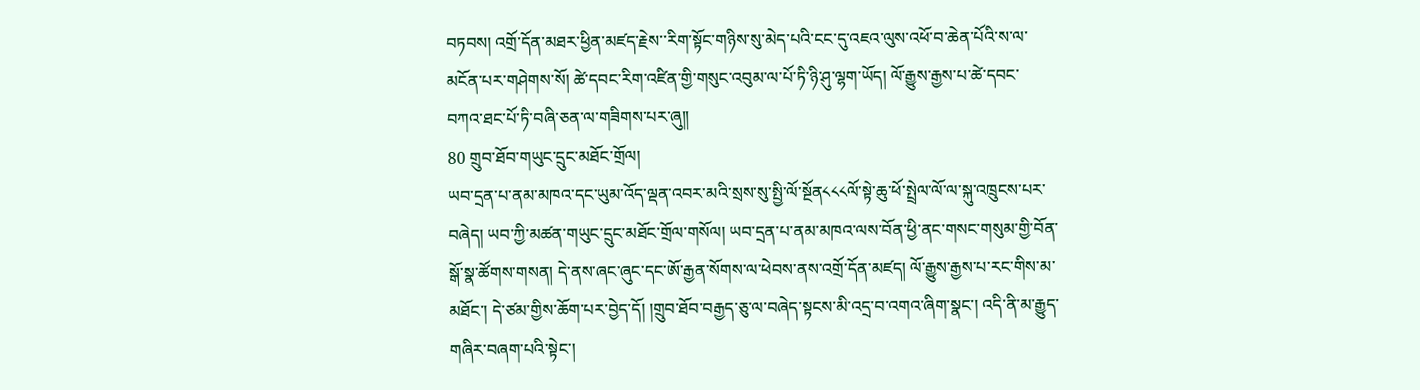བཏབས། འགྲོ་དོན་མཐར་ཕྱིན་མཛད་རྗེས་་རིག་སྟོང་གཉིས་སུ་མེད་པའི་ངང་དུ་འཇའ་ལུས་འཕོ་བ་ཆེན་པོའི་ས་ལ་མངོན་པར་གཤེགས་སོ། ཚེ་དབང་རིག་འཛིན་གྱི་གསུང་འབུམ་ལ་པོ་ཏི་ཉི་ཤུ་ལྷག་ཡོད། ལོ་རྒྱུས་རྒྱས་པ་ཚེ་དབང་བཀའ་ཐང་པོ་ཏི་བཞི་ཅན་ལ་གཟིགས་པར་ཞུ།།
80 གྲུབ་ཐོབ་གཡུང་དྲུང་མཐོང་གྲོལ།
ཡབ་དྲན་པ་ནམ་མཁའ་དང་ཡུམ་འོད་ལྡན་འབར་མའི་སྲས་སུ་སྤྱི་ལོ་སྔོན༨༨༨ལོ་སྟེ་ཆུ་ཕོ་སྤྲེལ་ལོ་ལ་སྐུ་འཁྲུངས་པར་བཞེད། ཡབ་ཀྱི་མཚན་གཡུང་དྲུང་མཐོང་གྲོལ་གསོལ། ཡབ་དྲན་པ་ནམ་མཁའ་ལས་བོན་ཕྱི་ནང་གསང་གསུམ་གྱི་བོན་སྒོ་སྣ་ཚོགས་གསན། དེ་ནས་ཞང་ཞུང་དང་ཨོ་རྒྱན་སོགས་ལ་ཕེབས་ནས་འགྲོ་དོན་མཛད། ལོ་རྒྱུས་རྒྱས་པ་རང་གིས་མ་མཐོང་། དེ་ཙམ་གྱིས་ཆོག་པར་བྱེད་དོ། །གྲུབ་ཐོབ་བརྒྱད་ཅུ་ལ་བཞེད་སྟངས་མི་འདྲ་བ་འགའ་ཞིག་སྣང་། འདི་ནི་མ་རྒྱུད་གཞིར་བཞག་པའི་སྟེང་།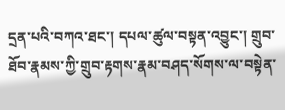དྲན་པའི་བཀའ་ཐང་། དཔལ་ཚུལ་བསྟན་འབྱུང་། གྲུབ་ཐོབ་རྣམས་ཀྱི་གྲུབ་རྟགས་རྣམ་བཤད་སོགས་ལ་བསྟེན་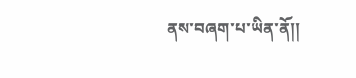ནས་བཞག་པ་ཡིན་ནོ།།